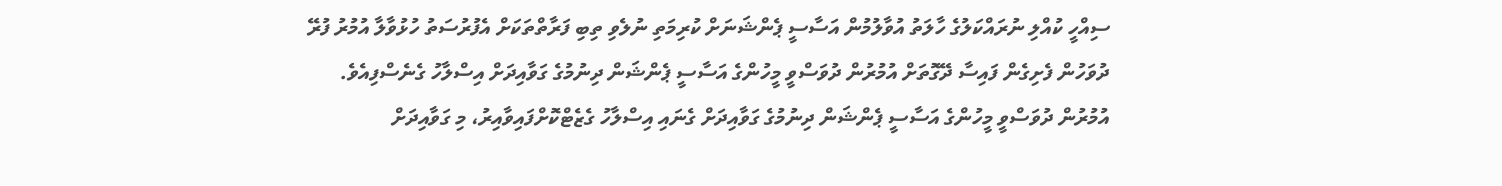ސިއްހީ ކުއްލި ނުރައްކަލުގެ ހާލަތު އުވާލުމުން އަސާސީ ޕެންޝަނަށް ކުރިމަތި ނުލެވި ތިބި ފަރާތްތަކަށް އެފުރުސަތު ހުޅުވާލާ އުމުރު ފުރޭ ދުވަހުން ފެށިގެން ފައިސާ ދޭގޮތަށް އުމުރުން ދުވަސްވީ މީހުންގެ އަސާސީ ޕެންޝަން ދިނުމުގެ ގަވާއިދަށް އިސްލާހު ގެނެސްފިއެވެ.
އުމުރުން ދުވަސްވީ މީހުންގެ އަސާސީ ޕެންޝަން ދިނުމުގެ ގަވާއިދަށް ގެނައި އިސްލާހު ގެޒެޓްކޮށްފައިވާއިރު، މި ގަވާއިދަށް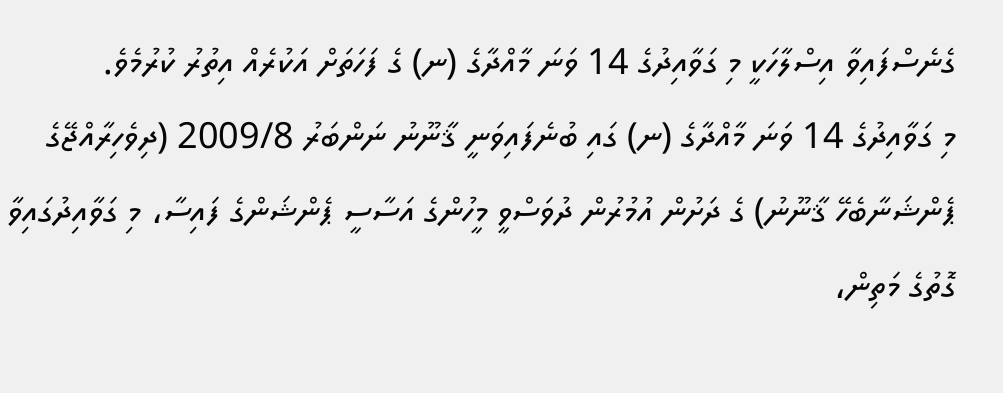ގެނެސްފައިވާ އިސްލާހަކީ މި ގަވާއިދުގެ 14 ވަނަ މާއްދާގެ (ނ) ގެ ފަހަތަށް އަކުރެއް އިތުރު ކުރުމެވެ.
މި ގަވާއިދުގެ 14 ވަނަ މާއްދާގެ (ނ) ގައި ބުނެފައިވަނީ ޤާނޫނު ނަންބަރު 2009/8 (ދިވެހިރާއްޖޭގެ ޕެންޝަނާބެހޭ ޤާނޫނު) ގެ ދަށުން އުމުރުން ދުވަސްވީ މީހުންގެ އަސާސީ ޕެންޝަންގެ ފައިސާ، މި ގަވާއިދުގައިވާ ގޮތުގެ މަތިން،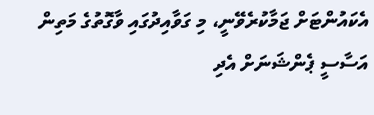އެކައުންޓަށް ޖަމާކުރެވޭނީ، މި ގަވާއިދުގައި ވާގޮތުގެ މަތިން އަސާސީ ޕެންޝަނަށް އެދި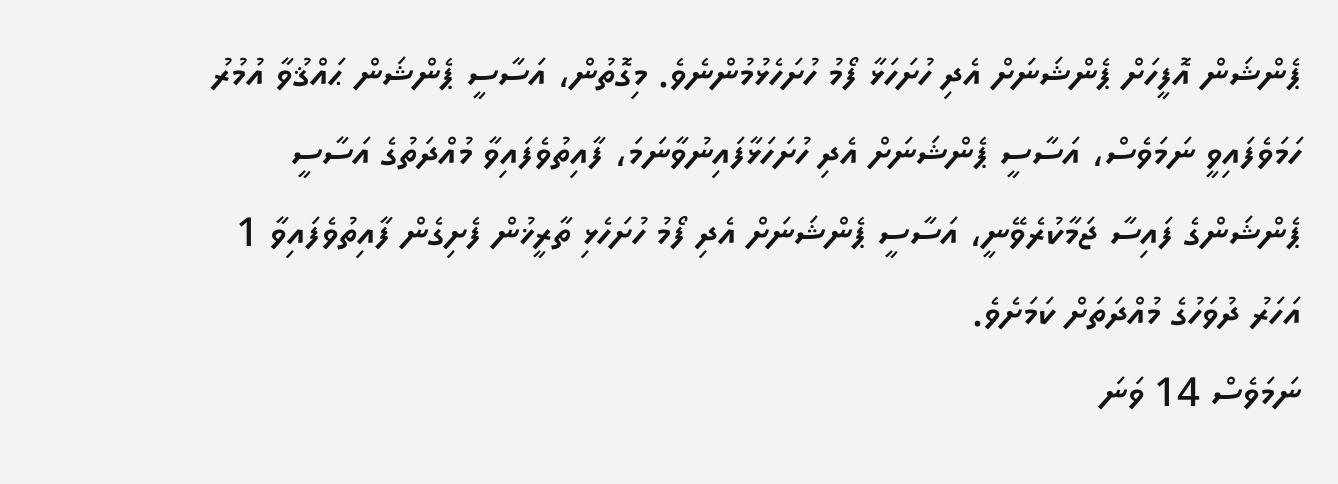ޕެންޝަން އޮފީހަށް ޕެންޝަނަށް އެދި ހުށަހަޅާ ފޯމު ހުށަހެޅުމުންނެވެ. މިގޮތުން، އަސާސީ ޕެންޝަން ޙައްޤުވާ އުމުރު ހަމަވެފައިވީ ނަމަވެސް، އަސާސީ ޕެންޝަނަށް އެދި ހުށަހަޅާފައިނުވާނަމަ، ފާއިތުވެފައިވާ މުއްދަތުގެ އަސާސީ ޕެންޝަންގެ ފައިސާ ޖަމާކުރެވޭނީ، އަސާސީ ޕެންޝަނަށް އެދި ފޯމު ހުށަހެޅި ތާރީޚުން ފެށިގެން ފާއިތުވެފައިވާ 1 އަހަރު ދުވަހުގެ މުއްދަތަށް ކަމަށެވެ.
ނަމަވެސް 14 ވަނަ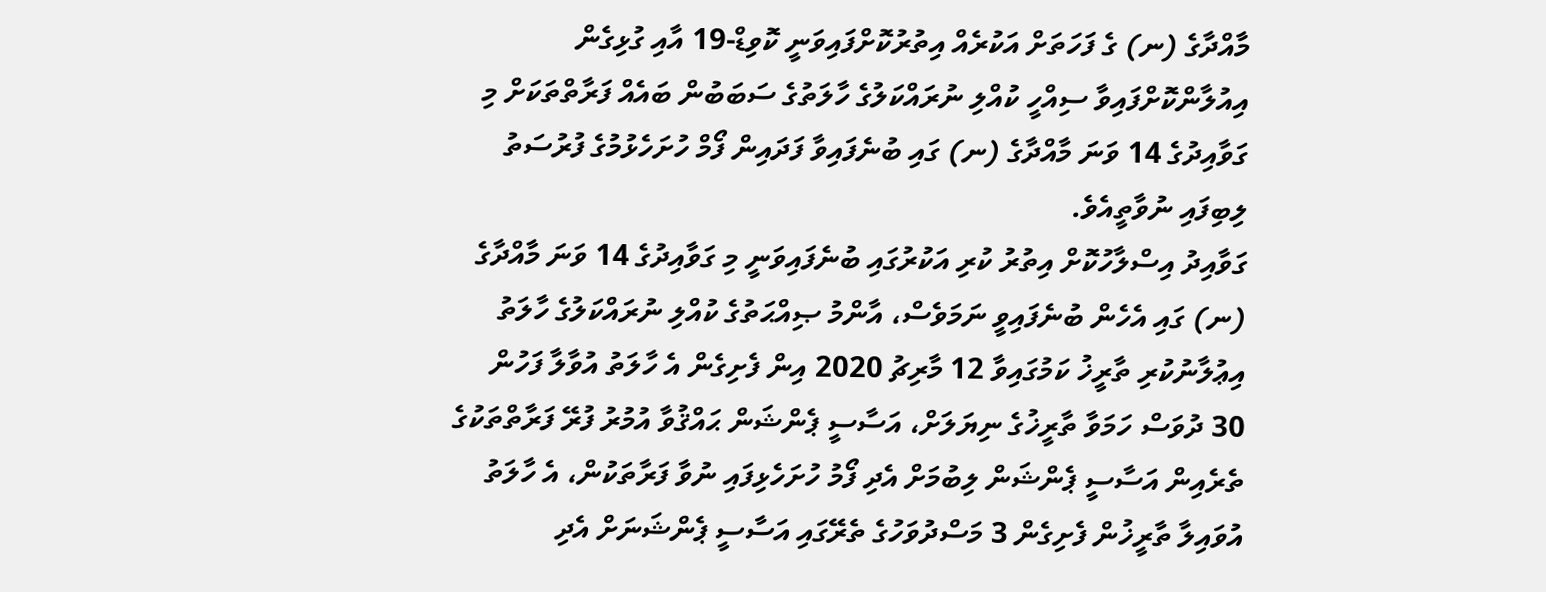މާއްދާގެ (ނ) ގެ ފަހަތަށް އަކުރެއް އިތުރުކޮށްފައިވަނީ ކޮވިޑް-19 އާއި ގުޅިގެން އިއުލާންކޮށްފައިވާ ސިއްހީ ކުއްލި ނުރައްކަލުގެ ހާލަތުގެ ސަބަބުން ބައެއް ފަރާތްތަކަށް މި ގަވާއިދުގެ 14 ވަނަ މާއްދާގެ (ނ) ގައި ބުނެފައިވާ ފަދައިން ފޯމް ހުށަހެޅުމުގެ ފުރުސަތު ލިބިފައި ނުވާތީއެވެ.
ގަވާއިދު އިސްލާހުކޮށް އިތުރު ކުރި އަކުރުގައި ބުނެފައިވަނީ މި ގަވާއިދުގެ 14 ވަނަ މާއްދާގެ (ނ) ގައި އެހެން ބުނެފައިވީ ނަމަވެސް، އާންމު ޞިއްޙަތުގެ ކުއްލި ނުރައްކަލުގެ ހާލަތު އިޢުލާނުކުރި ތާރީޚު ކަމުގައިވާ 12 މާރިޗު 2020 އިން ފެށިގެން އެ ހާލަތު އުވާލާ ފަހުން 30 ދުވަސް ހަމަވާ ތާރީޚުގެ ނިޔަލަށް، އަސާސީ ޕެންޝަން ޙައްޤުވާ އުމުރު ފުރޭ ފަރާތްތަކުގެ ތެރެއިން އަސާސީ ޕެންޝަން ލިބުމަށް އެދި ފޯމު ހުށަހެޅިފައި ނުވާ ފަރާތަކުން، އެ ހާލަތު އުވައިލާ ތާރީޚުން ފެށިގެން 3 މަސްދުވަހުގެ ތެރޭގައި އަސާސީ ޕެންޝަނަށް އެދި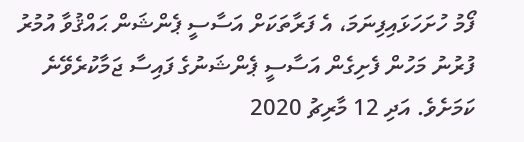ފޯމު ހުށަހަޅައިފިނަމަ، އެ ފަރާތަކަށް އަސާސީ ޕެންޝަން ޙައްޤުވާ އުމުރު ފުރުނު މަހުން ފެށިގެން އަސާސީ ޕެންޝަނުގެ ފައިސާ ޖަމާކުރެވޭނެ ކަމަށެވެ. އަދި 12 މާރިޗު 2020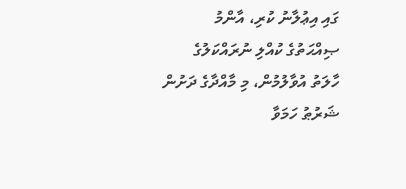ގައި އިޢުލާނު ކުރި، އާންމު ޞިއްޙަތުގެ ކުއްލި ނުރައްކަލުގެ ހާލަތު އުވާލުމުން، މި މާއްދާގެ ދަށުން ޝަރުޠު ހަމަވާ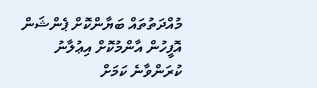މުއްދަތުތައް ބަޔާންކޮށް ޕެންޝަން އޮފީހުން އާންމުކޮށް އިޢުލާނު ކުރަންވާނެ ކަމަށް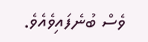ވެސް ބުނެފައިވެއެވެ.